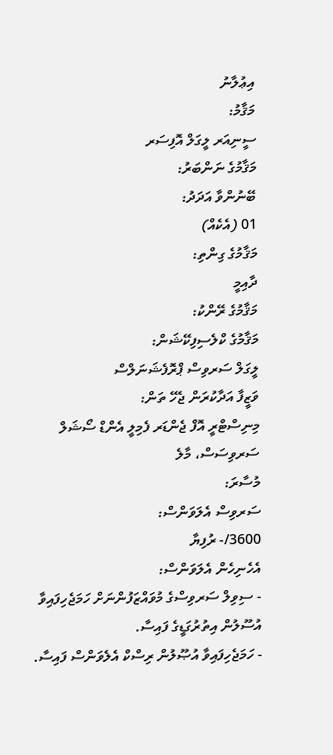އިޢުލާނު
މަޤާމު:
ސީނިއަރ ލީގަލް އޮފިސަރ
މަޤާމުގެ ނަންބަރު:
ބޭނުންވާ އަދަދު:
01 (އެކެއް)
މަޤާމުގެ ގިންތި:
ދާއިމީ
މަޤާމުގެ ރޭންކު:
މަޤާމުގެ ކްލެސިފިކޭޝަން:
ލީގަލް ސަރވިސް ޕްރޮފެޝަނަލްސް
ވަޒީފާ އަދާކުރަން ޖެހޭ ތަން:
މިނިސްޓްރީ އޮފް ޖެންޑަރ ފެމިލީ އެންޑް ސޯޝަލް ސަރވިސަސް، މާލެ
މުސާރަ:
ސަރވިސް އެލަވަންސް:
3600/- ރުފިޔާ
އެހެނިހެން އެލަވަންސް:
- ސިވިލް ސަރވިސްގެ މުވައްޒަފުންނަށް ހަމަޖެހިފައިވާ އުސޫލުން އިތުރުގަޑީގެ ފައިސާ.
- ހަމަޖެހިފައިވާ އުޞޫލުން ރިސްކް އެލެވަންސް ފައިސާ.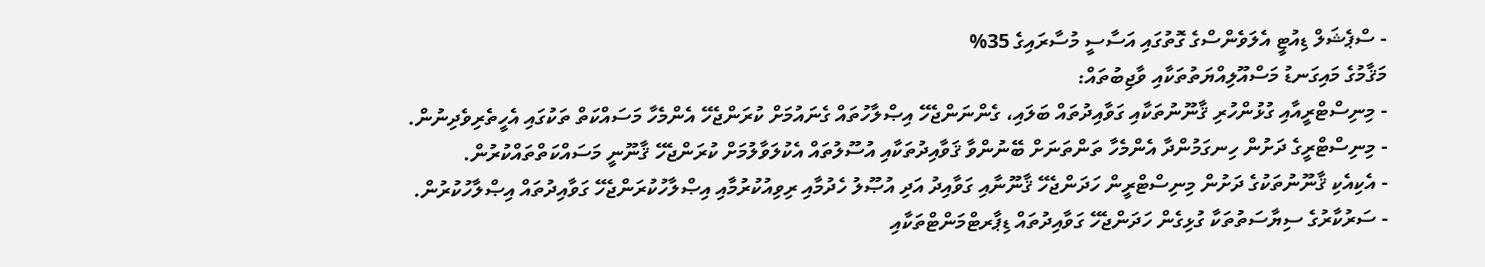- ސްޕެޝަލް ޑިއުޓީ އެލަވެންސްގެ ގޮތުގައި އަސާސީ މުސާރައިގެ 35%
މަޤާމުގެ މައިގަނޑު މަސްއޫލިއްޔަތުތަކާއި ވާޖިބުތައް:
- މިނިސްޓްރީއާއި ގުޅުންހުރި ޤާނޫނުތަކާއި ގަވާއިދުތައް ބަލައި، ގެންނަންޖެހޭ އިޞްލާހުތައް ގެނައުމަށް ކުރަންޖެހޭ އެންމެހާ މަސައްކަތް ތަކުގައި އެހީތެރިވެދިނުން.
- މިނިސްޓްރީގެ ދަށުން ހިނގަމުންދާ އެންމެހާ ތަންތަނަށް ބޭނުންވާ ޤަވާއިދުތަކާއި އުސޫލުތައް އެކުލަވާލުމަށް ކުރަންޖެހޭ ޤާނޫނީ މަސައްކަތްތައްކުރުން.
- އެކިއެކި ޤާނޫނުތަކުގެ ދަށުން މިނިސްޓްރީން ހަދަންޖެހޭ ޤާނޫނާއި ގަވާއިދު އަދި އުޞޫލު ހެދުމާއި ރިވިއުކުރުމާއި އިޞްލާހުކުރަންޖެހޭ ގަވާއިދުތައް އިޞްލާހުކުރުން.
- ސަރުކާރުގެ ސިޔާސަތުތަކާ ގުޅިގެން ހަދަންޖެހޭ ގަވާއިދުތައް ޑިޕާރޓްމަންޓްތަކާއި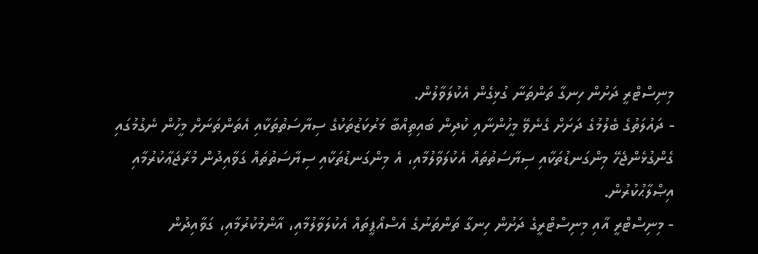މިނިސްޓްރީ ދަށުން ހިނގާ ތަންތަނާ ގުޅިގެން އެކުލަވާލުން.
- ދައުލަތުގެ ބެލުމުގެ ދަށަށް ގެނެވޭ މީހުންނާއި ކުދިން ބައިތިއްބާ މަރުކަޒުތަކުގެ ސިޔާސަތުތަކާއި އެތަންތަނަށް މީހުން ނެގުމުގައި ގެންގުޅެންޖެހޭ މިންގަނޑުތަކާއި ސިޔާސަތުތައް އެކުލަވާލުމާއި، އެ މިންގަނޑުތަކާއި ސިޔާސަތުތައް ގަވާއިދުން މުރާޖަޢާކުރުމާއި އިޞްލާޙުކުރުން.
- މިނިސްޓްރީ އާއި މިނިސްޓްރީގެ ދަށުން ހިނގާ ތަންތަނުގެ އެސްއޯޕީތައް އެކުލަވާލުމާއި، އާންމުކުރުމާއި، ގަވާއިދުން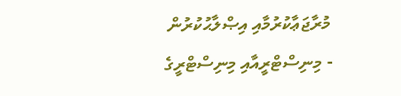މުރާޖަޢާކުރުމާއި އިޞްލާޙުކުރުން
- މިނިސްޓްރީއާއި މިނިސްޓްރީގެ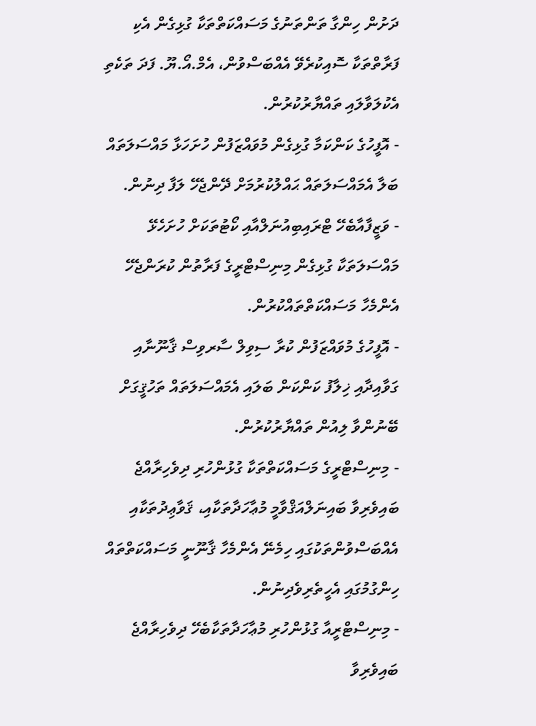ދަށުން ހިންގާ ތަންތަނުގެ މަސައްކަތްތަކާ ގުޅިގެން އެކި ފަރާތްތަކާ ސޮއިކުރެވޭ އެއްބަސްވުން، އެމް.އޯ.ޔޫ. ފަދަ ތަކެތި އެކުލަވާލައި ތައްޔާރުކުރުން.
- އޮފީހުގެ ކަންކަމާ ގުޅިގެން މުވައްޒަފުން ހުށަހަޅާ މައްސަލަތައް ބަލާ އެމައްސަލަތައް ޙައްލުކުރުމަށް ދޭންޖެހޭ ލަފާ ދިނުން.
- ވަޒީފާއާބެހޭ ޓްރައިބިއުނަލްއާއި ކޯޓުތަކަށް ހުށަހެޅޭ މައްސަލަތަކާ ގުޅިގެން މިނިސްޓްރީގެ ފަރާތުން ކުރަންޖެހޭ އެންމެހާ މަސައްކަތްތައްކުރުން.
- އޮފީހުގެ މުވައްޒަފުން ކުރާ ސިވިލް ސާރވިސް ޤާނޫނާއި ގަވާއިދާއި ޚިލާފު ކަންކަން ބަލައި އެމައްސަލަތައް ތަހުޤީގަށް ބޭނުންވާ ލިއުން ތައްޔާރުކުރުން.
- މިނިސްޓްރީގެ މަސައްކަތްތަކާ ގުޅުންހުރި ދިވެހިރާއްޖެ ބައިވެރިވާ ބައިނަލްއަޤްވާމީ މުޢާހަދާތަކާއި، ޤަވާޢިދުތަކާއި އެއްބަސްވުންތަކުގައި ހިމެނޭ އެންމެހާ ޤާނޫނީ މަސައްކަތްތައް ހިންގުމުގައި އެހީތެރިވެދިނުން.
- މިނިސްޓްރީއާ ގުޅުންހުރި މުޢާހަދާތަކާބެހޭ ދިވެހިރާއްޖެ ބައިވެރިވާ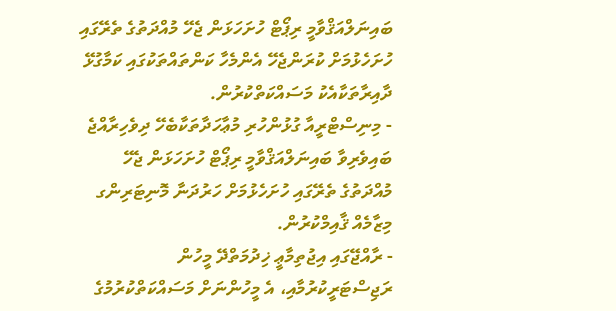ބައިނަލްއަޤްވާމީ ރިޕޯޓް ހުށަހަޅަން ޖެހޭ މުއްދަތުގެ ތެރޭގައި ހުށަހެޅުމަށް ކުރަންޖެހޭ އެންމެހާ ކަންތައްތަކުގައި ކަމާގުޅޭ ދާއިރާތަކާއެކު މަސައްކަތްކުރުން.
- މިނިސްޓްރީއާ ގުޅުންހުރި މުޢާހަދާތަކާބެހޭ ދިވެހިރާއްޖެ ބައިވެރިވާ ބައިނަލްއަޤްވާމީ ރިޕޯޓް ހުށަހަޅަން ޖެހޭ މުއްދަތުގެ ތެރޭގައި ހުށަހެޅުމަށް ހަރުދަނާ މޮނިޓަރިންގ މިޒާމެއް ޤާއިމްކުރުން.
- ރާއްޖޭގައި އިޖުތިމާޢީ ޚިދުމަތްދޭ މީހުން ރަޖިސްޓަރީކުރުމާއި، އެ މީހުންނަށް މަސައްކަތްކުރުމުގެ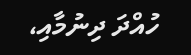ހުއްދަ ދިނުމާއި،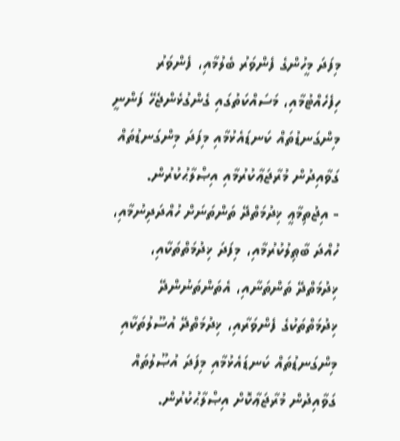މިފަދަ މީހުންގެ ފެންވަރު ބެލުމާއި، ފެންވަރު ހިފެހެއްޓުމާއި، މަސައްކަތުގައި ގެންގުޅެންޖެހޭ ފަންނީ މިންގަނޑުތައް ކަނޑައެޅުމާއި މިފަދަ މިންގަނޑުތައް ގަވާއިދުން މުރާޖަޢާކުރުމާއި އިޞްލާޙުކުރުން.
- އިޖުތިމާޢީ ޚިދުމަތްދޭ ތަންތަނަށް ހުއްދަދިނުމާއި، ހުއްދަ ބާޠިލުކުރުމާއި، މިފަދަ ޚިދުމަތްތަކާއި، ޚިދުމަތްދޭ ތަންތަނާއި، އެތަންތަނުންދޭ ޚިދުމަތްތަކުގެ ފެންވަރާއި، ޚިދުމަތްދޭ އުސޫލުތަކާއި މިންގަނޑުތައް ކަނޑައެޅުމާއި މިފަދަ އުޞޫލުތައް ގަވާއިދުން މުރާޖަޢާކޮށް އިޞްލާޙުކުރުން.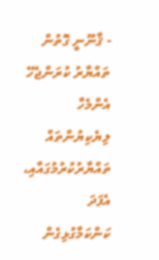- ޤާނޫނީ ގޮތުން ތައްޔާރު ކުރަންޖެހޭ އެންމެހާ ލިޔެކިޔުންތައް ތައްޔާރުކުރުމުގައާއި، އެފަދަ ކަންކަމާގުޅިގެން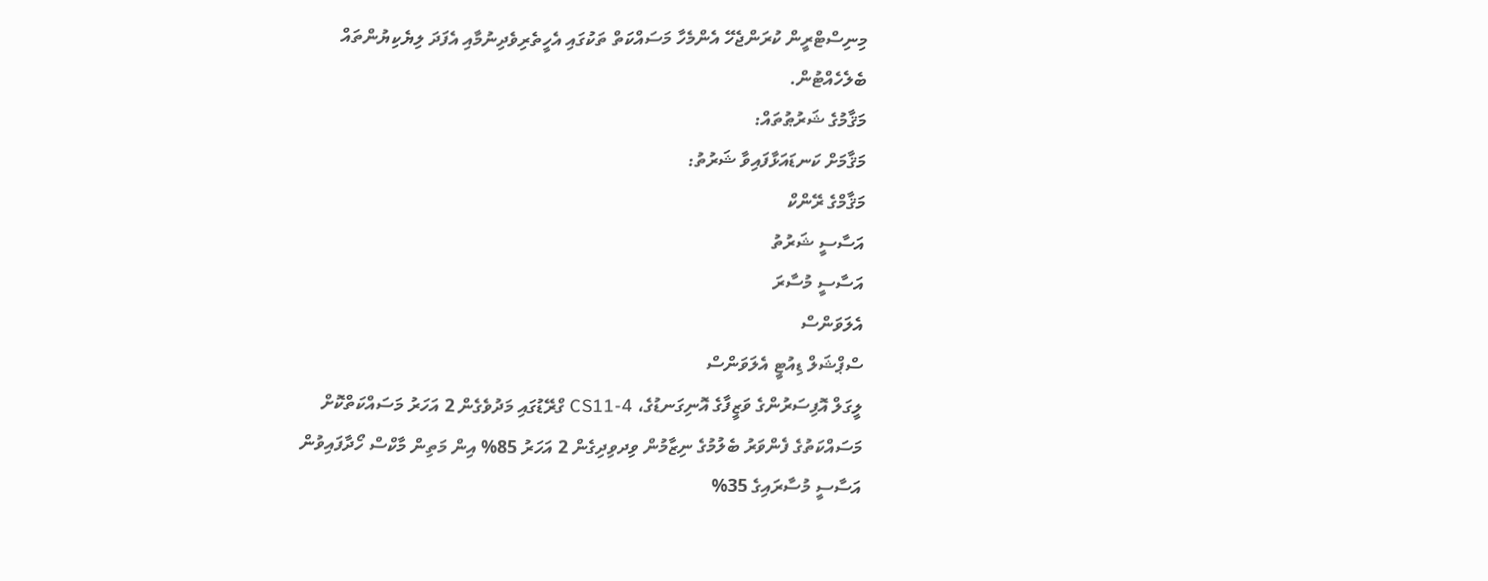މިނިސްޓްރީން ކުރަންޖެހޭ އެންމެހާ މަސައްކަތް ތަކުގައި އެހީތެރިވެދިނުމާއި އެފަދަ ލިޔެކިޔުންތައް ބެލެހެއްޓުން.
މަޤާމުގެ ޝަރުޠުތައް:
މަޤާމަށް ކަނޑައަޅާފައިވާ ޝަރުތު:
މަޤާމްގެ ރޭންކް
އަސާސީ ޝަރުތު
އަސާސީ މުސާރަ
އެލަވަންސް
ސްޕްޝަލް ޑިއުޓީ އެލަވަންސް
ލީގަލް އޮފިސަރުންގެ ވަޒީފާގެ އޮނިގަނޑުގެ، CS11-4 ގްރޭޑުގައި މަދުވެގެން 2 އަހަރު މަސައްކަތްކޮށް މަސައްކަތުގެ ފެންވަރު ބެލުމުގެ ނިޒާމުން ވިދވިދިގެން 2 އަހަރު 85% އިން މަތިން މާކްސް ހޯދާފައިވުން
އަސާސީ މުސާރައިގެ 35%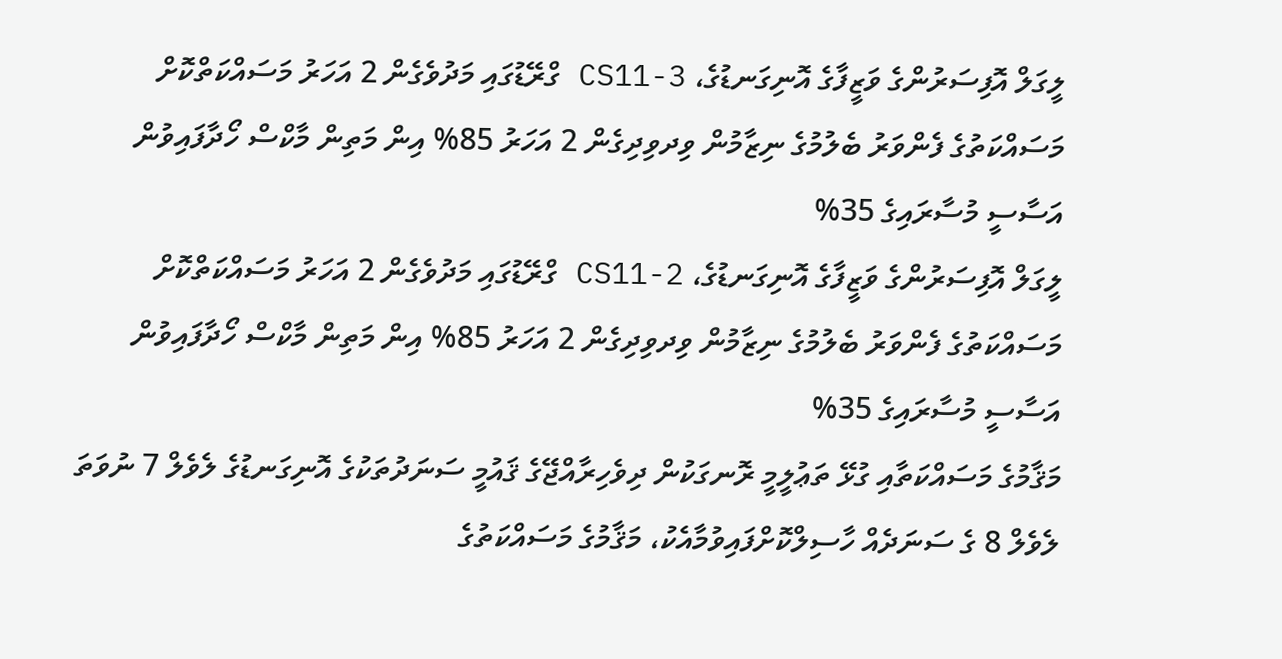ލީގަލް އޮފިސަރުންގެ ވަޒީފާގެ އޮނިގަނޑުގެ، CS11-3 ގްރޭޑުގައި މަދުވެގެން 2 އަހަރު މަސައްކަތްކޮށް މަސައްކަތުގެ ފެންވަރު ބެލުމުގެ ނިޒާމުން ވިދވިދިގެން 2 އަހަރު 85% އިން މަތިން މާކްސް ހޯދާފައިވުން
އަސާސީ މުސާރައިގެ 35%
ލީގަލް އޮފިސަރުންގެ ވަޒީފާގެ އޮނިގަނޑުގެ، CS11-2 ގްރޭޑުގައި މަދުވެގެން 2 އަހަރު މަސައްކަތްކޮށް މަސައްކަތުގެ ފެންވަރު ބެލުމުގެ ނިޒާމުން ވިދވިދިގެން 2 އަހަރު 85% އިން މަތިން މާކްސް ހޯދާފައިވުން
އަސާސީ މުސާރައިގެ 35%
މަޤާމުގެ މަސައްކަތާއި ގުޅޭ ތަޢުލީމީ ރޮނގަކުން ދިވެހިރާއްޖޭގެ ޤައުމީ ސަނަދުތަކުގެ އޮނިގަނޑުގެ ލެވެލް 7 ނުވަތަ ލެވެލް 8 ގެ ސަނަދެއް ހާސިލްކޮށްފައިވުމާއެކު، މަޤާމުގެ މަސައްކަތުގެ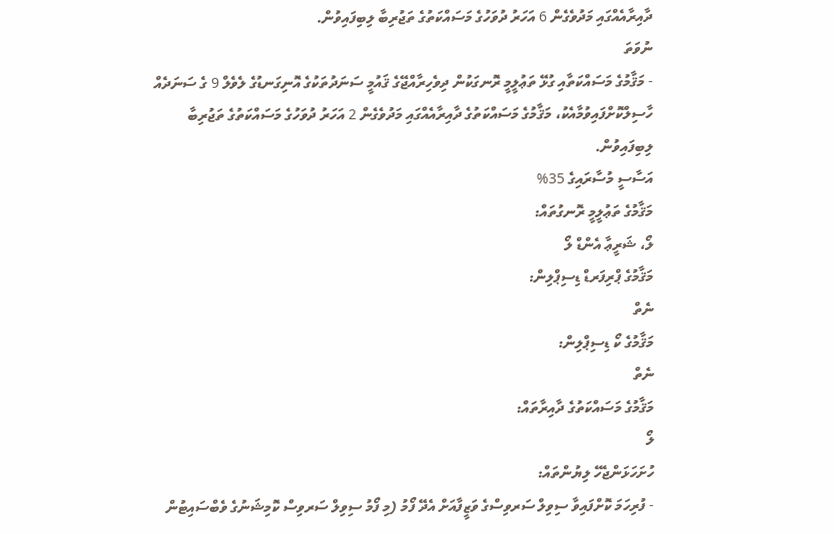ދާއިރާއެއްގައި މަދުވެގެން 6 އަހަރު ދުވަހުގެ މަސައްކަތުގެ ތަޖުރިބާ ލިބިފައިވުން.
ނުވަތަ
- މަޤާމުގެ މަސައްކަތާއި ގުޅޭ ތަޢުލީމީ ރޮނގަކުން ދިވެހިރާއްޖޭގެ ޤައުމީ ސަނަދުތަކުގެ އޮނިގަނޑުގެ ލެވެލް 9 ގެ ސަނަދެއް ހާސިލްކޮށްފައިވުމާއެކު، މަޤާމުގެ މަސައްކަތުގެ ދާއިރާއެއްގައި މަދުވެގެން 2 އަހަރު ދުވަހުގެ މަސައްކަތުގެ ތަޖުރިބާ ލިބިފައިވުން.
އަސާސީ މުސާރައިގެ 35%
މަޤާމުގެ ތަޢުލީމީ ރޮނގުތައް:
ލޯ، ޝަރީޢާ އެންޑް ލޯ
މަޤާމުގެ ޕްރިފަރޑް ޑިސިޕްލިން:
ނެތް
މަޤާމުގެ ކޯ ޑިސިޕްލިން:
ނެތް
މަޤާމުގެ މަސައްކަތުގެ ދާއިރާތައް:
ލޯ
ހުށަހަޅަންޖެހޭ ލިޔުންތައް:
- ފުރިހަމަ ކޮށްފައިވާ ސިވިލް ސަރވިސްގެ ވަޒީފާއަށް އެދޭ ފޯމު (މި ފޯމު ސިވިލް ސަރވިސް ކޮމިޝަނުގެ ވެބްސައިޓުން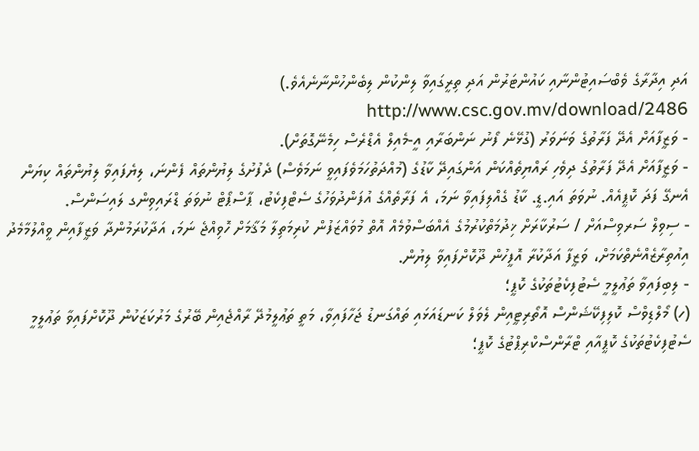އަދި އިދާރާގެ ވެބްސައިޓުންނާއި ކައުންޓަރުން އަދި ތިރީގައިވާ ލިންކުން ލިބެންހުންނާނެއެވެ.) http://www.csc.gov.mv/download/2486
- ވަޒީފާއަށް އެދޭ ފަރާތުގެ ވަނަވަރު (ގުޅޭނެ ފޯނު ނަންބަރާއި އީ-މެއިލް އެޑްރެސް ހިމެނޭގޮތަށް).
- ވަޒީފާއަށް އެދޭ ފަރާތުގެ ދިވެހި ރައްޔިތެއްކަން އަންގައިދޭ ކާޑުގެ (މުއްދަތުހަމަވެފައިވީ ނަމަވެސް) ދެފުށުގެ ލިޔުންތައް ފެންނަ، ލިޔެފައިވާ ލިޔުންތައް ކިޔަން އެނގޭ ފަދަ ކޮޕީއެއް. ނުވަތަ އައި.ޑީ. ކާޑު ގެއްލިފައިވާ ނަމަ، އެ ފަރާތެއްގެ އުފަންދުވަހުގެ ސެޓްފިކެޓު، ޕާސްޕޯޓް ނުވަތަ ޑްރައިވިންގ ލައިސަންސް.
- ސިވިލް ސަރވިސްއަށް / ސަރުކާރަށް ޚިދުމަތްކުރުމުގެ އެއްބަސްވުމެއް އޮތް މުވައްޒަފުން ކުރިމަތިލާ މަޤާމަށް ހޮވިއްޖެ ނަމަ، އަދާކުރަމުންދާ ވަޒީފާއިން ވީއްލުމާމެދު އިއުތިރާޒެއްނެތްކަމަށް، ވަޒީފާ އަދާކުރާ އޮފީހުން ދޫކޮށްފައިވާ ލިޔުން.
- ލިބިފައިވާ ތަޢުލީމީ ސެޓުފިކެޓުތަކުގެ ކޮޕީ؛
(ހ) މޯލްޑިވްސް ކޮލިފިކޭޝަންސް އޮތޯރިޓީއިން ލެވަލް ކަނޑައަޅައި ތައްގަނޑު ޖަހާފައިވާ، މަތީ ތަޢުލީމުދޭ ރާއްޖެއިން ބޭރުގެ މަރުކަޒަކުން ދޫކޮށްފައިވާ ތަޢުލީމީ ސެޓުފިކެޓުތަކުގެ ކޮޕީއާއި ޓްރާންސްކްރިޕްޓުގެ ކޮޕީ؛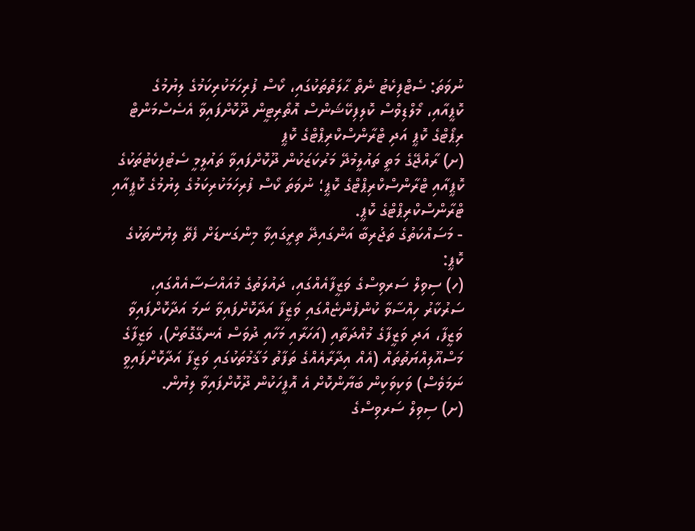ނުވަތަ: ސެޓްފިކެޓު ނެތް ޙާލަތްތަކުގައި، ކޯސް ފުރިހަމަކުރިކަމުގެ ލިޔުމުގެ ކޮޕީއާއި، މޯލްޑިވްސް ކޮލިފިކޭޝަންސް އޮތޯރިޓީން ދޫކޮށްފައިވާ އެސެސްމަންޓް ރިޕޯޓްގެ ކޮޕީ އަދި ޓްރާންސްކްރިޕްޓްގެ ކޮޕީ
(ށ) ރާއްޖޭގެ މަތީ ތައުލީމުދޭ މަރުކަޒަކުން ދޫކޮށްފައިވާ ތައުލީމީ ސެޓުފިކެޓުތަކުގެ ކޮޕީއާއި ޓްރާންސްކްރިޕްޓްގެ ކޮޕީ؛ ނުވަތަ ކޯސް ފުރިހަމަކުރިކަމުގެ ލިޔުމުގެ ކޮޕީއާއި ޓްރާންސްކްރިޕްޓްގެ ކޮޕީ.
- މަސައްކަތުގެ ތަޖުރިބާ އަންގައިދޭ ތިރީގައިވާ މިންގަނޑަށް ފެތޭ ލިޔުންތަކުގެ ކޮޕީ:
(ހ) ސިވިލް ސަރވިސްގެ ވަޒީފާއެއްގައި، ދައުލަތުގެ މުއައްސަސާއެއްގައި، ސަރުކާރު ހިއްސާވާ ކުންފުންޏެއްގައި ވަޒީފާ އަދާކޮށްފައިވާ ނަމަ އަދާކޮށްފައިވާ ވަޒީފާ، އަދި ވަޒީފާގެ މުއްދަތާއި (އަހަރާއި މަހާއި ދުވަސް އެނގޭގޮތަށް)، ވަޒީފާގެ މަސްއޫލިއްޔަތުތައް (އެއް އިދާރާއެއްގެ ތަފާތު މަޤާމުތަކުގައި ވަޒީފާ އަދާކޮށްފައިވީ ނަމަވެސް) ވަކިވަކިން ބަޔާންކޮށް އެ އޮފީހަކުން ދޫކޮށްފައިވާ ލިޔުން.
(ށ) ސިވިލް ސަރވިސްގެ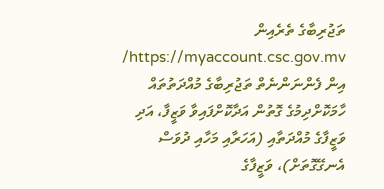ތަޖުރިބާގެ ތެރެއިން https://myaccount.csc.gov.mv/ އިން ފެންނަންނެތް ތަޖުރިބާގެ މުއްދަތުތައް ހާމަކޮށްދިމުގެ ގޮތުން އަދާކޮށްފައިވާ ވަޒީފާ، އަދި ވަޒީފާގެ މުއްދަތާއި (އަހަރާއި މަހާއި ދުވަސް އެނގޭގޮތަށް)، ވަޒީފާގެ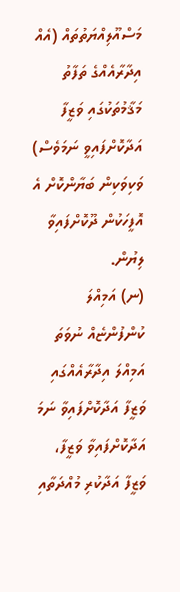މަސްއޫލިއްޔަތުތައް (އެއް އިދާރާއެއްގެ ތަފާތު މަޤާމުތަކުގައި ވަޒީފާ އަދާކޮށްފައިވީ ނަމަވެސް) ވަކިވަކިން ބަޔާންކޮށް އެ އޮފީހަކުން ދޫކޮށްފައިވާ ލިޔުން.
(ނ) އަމިއްލަ ކުންފުންޏެއް ނުވަތަ އަމިއްލަ އިދާރާއެއްގައި ވަޒީފާ އަދާކޮށްފައިވާ ނަމަ އަދާކޮށްފައިވާ ވަޒީފާ، ވަޒީފާ އަދާކުރި މުއްދަތާއި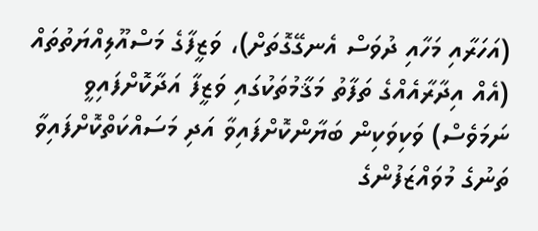(އަހަރާއި މަހާއި ދުވަސް އެނގޭގޮތަށް)، ވަޒީފާގެ މަސްއޫލިއްޔަތުތައް (އެއް އިދާރާއެއްގެ ތަފާތު މަޤާމުތަކުގައި ވަޒީފާ އަދާކޮށްފައިވީ ނަމަވެސް) ވަކިވަކިން ބަޔާންކޮށްފައިވާ އަދި މަސައްކަތްކޮށްފައިވާ ތަނުގެ މުވައްޒަފުންގެ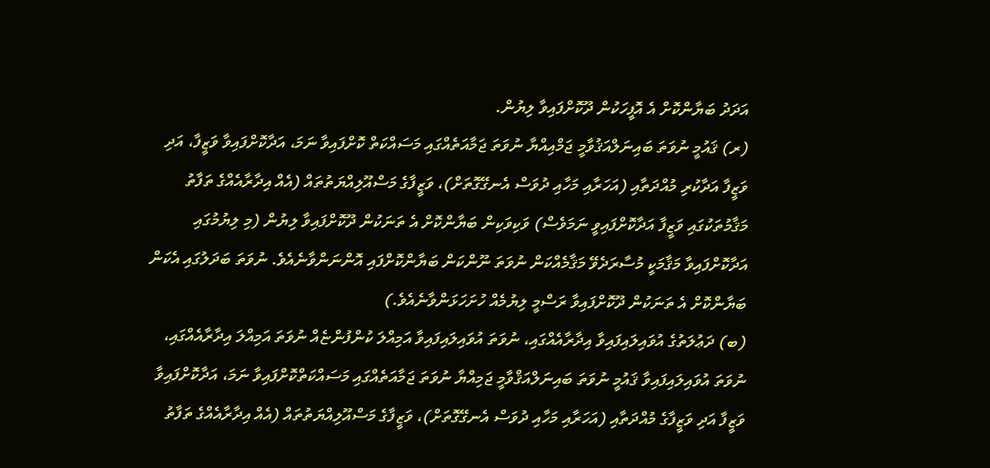އަދަދު ބަޔާންކޮށް އެ އޮފީހަކުން ދޫކޮށްފައިވާ ލިޔުން.
(ރ) ޤައުމީ ނުވަތަ ބައިނަލްއަޤުވާމީ ޖަމްއިއްޔާ ނުވަތަ ޖަމާއަތެއްގައި މަސައްކަތް ކޮށްފައިވާ ނަމަ، އަދާކޮށްފައިވާ ވަޒީފާ، އަދި ވަޒީފާ އަދާކުރި މުއްދަތާއި (އަހަރާއި މަހާއި ދުވަސް އެނގޭގޮތަށް)، ވަޒީފާގެ މަސްއޫލިއްޔަތުތައް (އެއް އިދާރާއެއްގެ ތަފާތު މަޤާމުތަކުގައި ވަޒީފާ އަދާކޮށްފައިވީ ނަމަވެސް) ވަކިވަކިން ބަޔާންކޮށް އެ ތަނަކުން ދޫކޮށްފައިވާ ލިޔުން (މި ލިޔުމުގައި އަދާކޮށްފައިވާ މަޤާމަކީ މުސާރަދެވޭ މަޤާމެއްކަން ނުވަތަ ނޫންކަން ބަޔާންކޮށްފައި އޮންނަންވާނެއެވެ. ނުވަތަ ބަދަލުގައި އެކަން ބަޔާންކޮށް އެ ތަނަކުން ދޫކޮށްފައިވާ ރަސްމީ ލިޔުމެއް ހުށަހަޅަންވާނެއެވެ.)
(ބ) ދަޢުލަތުގެ އުވައިލައިފައިވާ އިދާރާއެއްގައި، ނުވަތަ އުވައިލައިފައިވާ އަމިއްލަ ކުންފުންޏެއް ނުވަތަ އަމިއްލަ އިދާރާއެއްގައި، ނުވަތަ އުވައިލައިފައިވާ ޤައުމީ ނުވަތަ ބައިނަލްއަޤްވާމީ ޖަމިއްޔާ ނުވަތަ ޖަމާއަތެއްގައި މަސައްކަތްކޮށްފައިވާ ނަމަ، އަދާކޮށްފައިވާ ވަޒީފާ އަދި ވަޒީފާގެ މުއްދަތާއި (އަހަރާއި މަހާއި ދުވަސް އެނގޭގޮތަށް)، ވަޒީފާގެ މަސްއޫލިއްޔަތުތައް (އެއް އިދާރާއެއްގެ ތަފާތު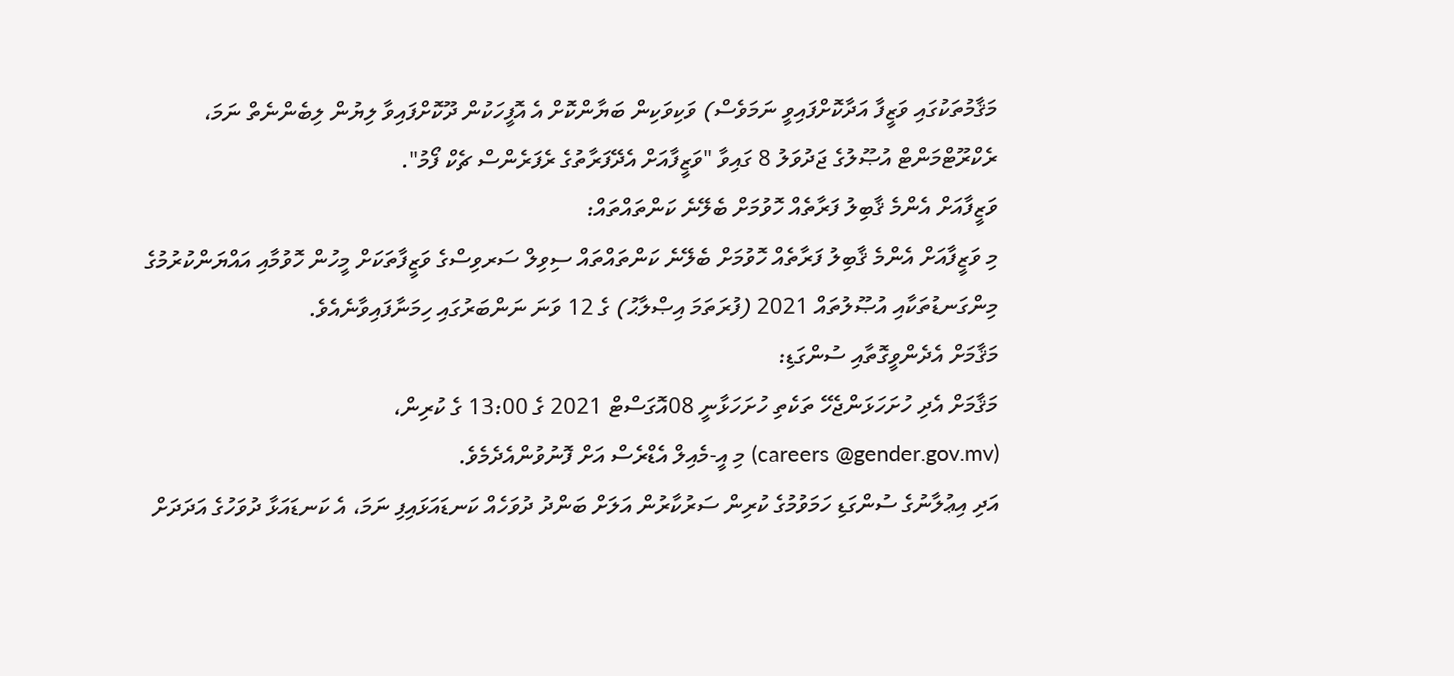މަޤާމުތަކުގައި ވަޒީފާ އަދާކޮށްފައިވީ ނަމަވެސް) ވަކިވަކިން ބަޔާންކޮށް އެ އޮފީހަކުން ދޫކޮށްފައިވާ ލިޔުން ލިބެންނެތް ނަމަ، ރެކްރޫޓްމަންޓް އުޞޫލުގެ ޖަދުވަލު 8 ގައިވާ "ވަޒީފާއަށް އެދޭފަރާތުގެ ރެފަރެންސް ޗެކް ފޯމު".
ވަޒީފާއަށް އެންމެ ޤާބިލު ފަރާތެއް ހޮވުމަށް ބެލޭނެ ކަންތައްތައް:
މި ވަޒީފާއަށް އެންމެ ޤާބިލު ފަރާތެއް ހޮވުމަށް ބެލޭނެ ކަންތައްތައް ސިވިލް ސަރވިސްގެ ވަޒީފާތަކަށް މީހުން ހޮވުމާއި އައްޔަންކުރުމުގެ މިންގަނޑުތަކާއި އުޞޫލުތައް 2021 (ފުރަތަމަ އިޞްލާޙު) ގެ 12 ވަނަ ނަންބަރުގައި ހިމަނާފައިވާނެއެވެ.
މަޤާމަށް އެދެންވީގޮތާއި ސުންގަޑި:
މަޤާމަށް އެދި ހުށަހަޅަންޖެހޭ ތަކެތި ހުށަހަޅާނީ 08އޮގަސްޓް 2021 ގެ 13:00 ގެ ކުރިން،
(careers @gender.gov.mv) މި އީ-މެއިލް އެޑްރެސް އަށް ފޮނުވުންއެދެމެވެ.
އަދި އިޢުލާނުގެ ސުންގަޑި ހަމަވުމުގެ ކުރިން ސަރުކާރުން އަލަށް ބަންދު ދުވަހެއް ކަނޑައަޅައިފި ނަމަ، އެ ކަނޑައަޅާ ދުވަހުގެ އަދަދަށް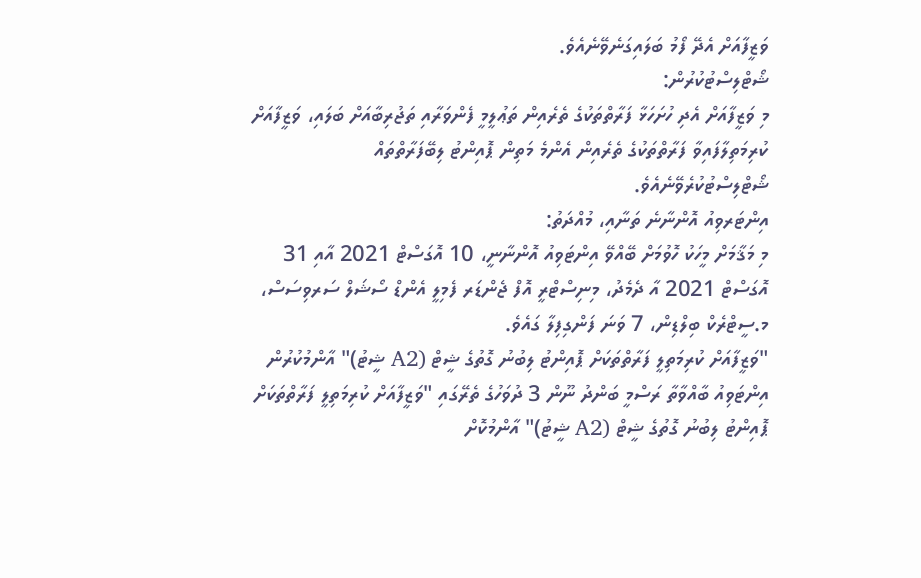ވަޒީފާއަށް އެދޭ ފޯމު ބަލައިގަނެވޭނެއެވެ.
ޝޯޓްލިސްޓުކުރުން:
މި ވަޒީފާއަށް އެދި ހުށަހަޅާ ފަރާތްތަކުގެ ތެރެއިން ތަޢުލީމީ ފެންވަރާއި ތަޖުރިބާއަށް ބަލައި، ވަޒީފާއަށް ކުރިމަތިލާފައިވާ ފަރާތްތަކުގެ ތެރެއިން އެންމެ މަތިން ޕޮއިންޓު ލިބޭފަރާތްތައް ޝޯޓްލިސްޓުކުރެވޭނެއެވެ.
އިންޓަރވިއު އޮންނާނެ ތަނާއި، މުއްދަތު:
މި މަޤާމަށް މީހަކު ހޮވުމަށް ބޭއްވޭ އިންޓަވިއު އޮންނާނީ، 10 އޮގަސްޓް 2021 އާއި 31 އޮގަސްޓް 2021 އާ ދެމެދު، މިނިސްޓްރީ އޮފް ޖެންޑަރ ފެމިލީ އެންޑް ސޯޝަލް ސަރވިސަސް، މ.ސީޓްރެކް ބިލްޑިން، 7 ވަނަ ފަންގިފިލާ ގައެވެ.
"ވަޒީފާއަށް ކުރިމަތިލީ ފަރާތްތަކަށް ޕޮއިންޓު ލިބުނު ގޮތުގެ ޝީޓް (A2 ޝީޓު)" އާންމުކުރުން
އިންޓަވިއު ބާއްވާތާ ރަސްމީ ބަންދު ނޫން 3 ދުވަހުގެ ތެރޭގައި "ވަޒީފާއަށް ކުރިމަތިލީ ފަރާތްތަކަށް ޕޮއިންޓު ލިބުނު ގޮތުގެ ޝީޓް (A2 ޝީޓު)" އާންމުކޮށް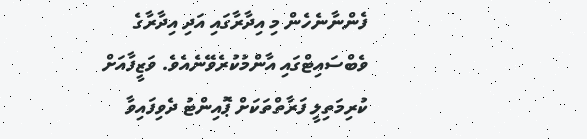ފެންނާނެހެން މި އިދާރާގައި އަދި އިދާރާގެ ވެބްސައިޓްގައި އާންމުކުރެވޭނެއެވެ. ވަޒީފާއަށް ކުރިމަތިލީ ފަރާތްތަކަށް ޕޮއިންޓު ދެވިފައިވާ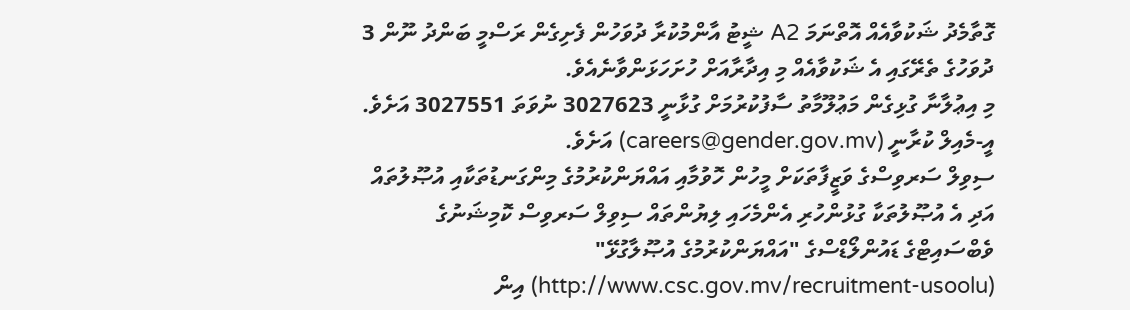ގޮތާމެދު ޝަކުވާއެއް އޮތްނަމަ A2 ޝީޓު އާންމުކުރާ ދުވަހުން ފެށިގެން ރަސްމީ ބަންދު ނޫން 3 ދުވަހުގެ ތެރޭގައި އެ ޝަކުވާއެއް މި އިދާރާއަށް ހުށަހަޅަންވާނެއެވެ.
މި އިޢުލާނާ ގުޅިގެން މަޢުލޫމާތު ސާފުކުރުމަށް ގުޅާނީ 3027623 ނުވަތަ 3027551 އަށެވެ. އީ-މެއިލް ކުރާނީ (careers@gender.gov.mv) އަށެވެ.
ސިވިލް ސަރވިސްގެ ވަޒީފާތަކަށް މީހުން ހޮވުމާއި އައްޔަންކުރުމުގެ މިންގަނޑުތަކާއި އުޞޫލުތައް އަދި އެ އުޞޫލުތަކާ ގުޅުންހުރި އެންމެހައި ލިޔުންތައް ސިވިލް ސަރވިސް ކޮމިޝަނުގެ ވެބްސައިޓްގެ ޑައުންލޯޑްސްގެ "އައްޔަންކުރުމުގެ އުޞޫލާގުޅޭ" (http://www.csc.gov.mv/recruitment-usoolu) އިން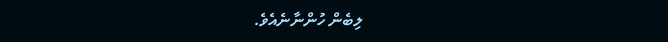ލިބެން ހުންނާނެއެވެ.